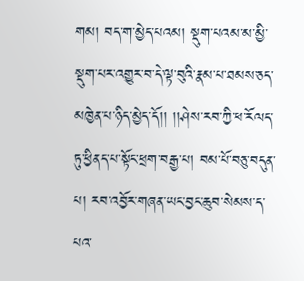གམ། བད་ག་མྱེད་པའམ། སྡུག་པའམ་མ་མྱི་སྡུག་པར་འགྱུར་བ་དེ་ལྟ་བུའི་རྣམ་པ་ཐམས་ཅད་མཁྱེན་པ་ཉིད་མྱེད་དོ།། །།ཤེས་རབ་ཀྱི་ཕ་རོལད་ཏུ་ཕྱིནད་པ་སྟོང་ཕྲག་བརྒྱ་པ། བམ་པོ་བཅུ་བདུན་པ། རབ་འབྱོར་གཞན་ཡང་བྱང་ཆུབ་སེམས་ད་པའ་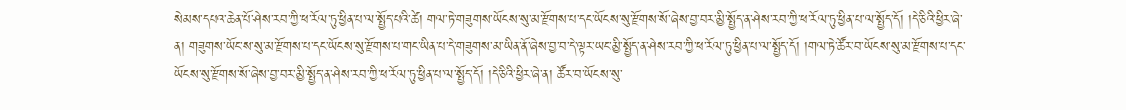སེམས་དཔའ་ཆེན་པོ་ཤེས་རབ་ཀྱི་ཕ་རོལ་ཏུ་ཕྱིན་པ་ལ་སྤྱོད་པའི་ཚེ། གལ་ཏེ་གཟུགས་ཡོངས་སུ་མ་རྫོགས་པ་དང་ཡོངས་སུ་རྫོགས་སོ་ཞེས་བྱ་བར་མྱི་སྤྱོད་ན་ཤེས་རབ་ཀྱི་ཕ་རོལ་ཏུ་ཕྱིན་པ་ལ་སྤྱོད་དོ། །དེ་ཅིའི་ཕྱིར་ཞེ་ན། གཟུགས་ཡོང་ས་སུ་མ་རྫོགས་པ་དང་ཡོངས་སུ་རྫོགས་པ་གང་ཡིན་པ་དེ་གཟུགས་མ་ཡིན་ནོ་ཞེས་བྱ་བ་དེ་ལྟར་ཡང་མྱི་སྤྱོད་ན་ཤེས་རབ་ཀྱི་ཕ་རོལ་ཏུ་ཕྱིན་པ་ལ་སྤྱོད་དོ། །གལ་ཏེ་ཚོར་བ་ཡོངས་སུ་མ་རྫོགས་པ་དང་ཡོངས་སུ་རྫོགས་སོ་ཞེས་བྱ་བར་མྱི་སྤྱོད་ན་ཤེས་རབ་ཀྱི་ཕ་རོལ་ཏུ་ཕྱིན་པ་ལ་སྤྱོད་དོ། །དེ་ཅིའི་ཕྱིར་ཞེ་ན། ཚོར་བ་ཡོངས་སུ་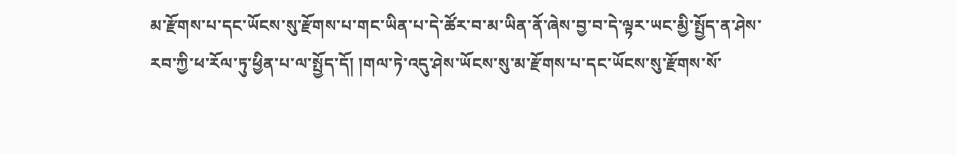མ་རྫོགས་པ་དང་ཡོངས་སུ་རྫོགས་པ་གང་ཡིན་པ་དེ་ཚོར་བ་མ་ཡིན་ནོ་ཞེས་བྱ་བ་དེ་ལྟར་ཡང་མྱི་སྤྱོད་ན་ཤེས་རབ་ཀྱི་ཕ་རོལ་ཏུ་ཕྱིན་པ་ལ་སྤྱོད་དོ། །གལ་ཏེ་འདུ་ཤེས་ཡོངས་སུ་མ་རྫོགས་པ་དང་ཡོངས་སུ་རྫོགས་སོ་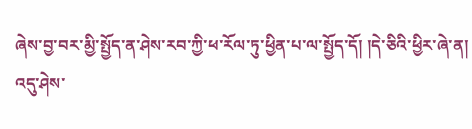ཞེས་བྱ་བར་མྱི་སྤྱོད་ན་ཤེས་རབ་ཀྱི་ཕ་རོལ་ཏུ་ཕྱིན་པ་ལ་སྤྱོད་དོ། །དེ་ཅིའི་ཕྱིར་ཞེ་ན། འདུ་ཤེས་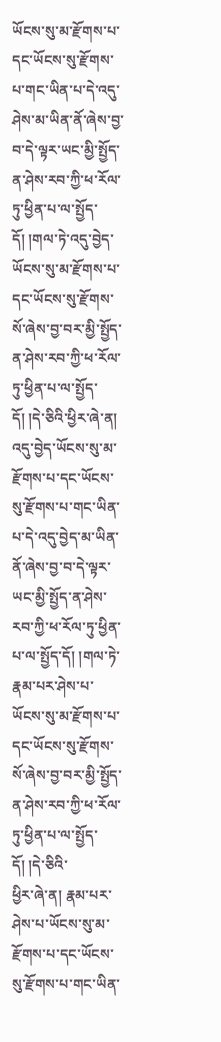ཡོངས་སུ་མ་རྫོགས་པ་དང་ཡོངས་སུ་རྫོགས་པ་གང་ཡིན་པ་དེ་འདུ་ཤེས་མ་ཡིན་ནོ་ཞེས་བྱ་བ་དེ་ལྟར་ཡང་མྱི་སྤྱོད་ན་ཤེས་རབ་ཀྱི་ཕ་རོལ་ཏུ་ཕྱིན་པ་ལ་སྤྱོད་དོ། །གལ་ཏེ་འདུ་བྱེད་ཡོངས་སུ་མ་རྫོགས་པ་དང་ཡོངས་སུ་རྫོགས་སོ་ཞེས་བྱ་བར་མྱི་སྤྱོད་ན་ཤེས་རབ་ཀྱི་ཕ་རོལ་ཏུ་ཕྱིན་པ་ལ་སྤྱོད་དོ། །དེ་ཅིའི་ཕྱིར་ཞེ་ན། འདུ་བྱེད་ཡོངས་སུ་མ་རྫོགས་པ་དང་ཡོངས་སུ་རྫོགས་པ་གང་ཡིན་པ་དེ་འདུ་བྱེད་མ་ཡིན་ནོ་ཞེས་བྱ་བ་དེ་ལྟར་ཡང་མྱི་སྤྱོད་ན་ཤེས་རབ་ཀྱི་ཕ་རོལ་ཏུ་ཕྱིན་པ་ལ་སྤྱོད་དོ། །གལ་ཏེ་རྣམ་པར་ཤེས་པ་ཡོངས་སུ་མ་རྫོགས་པ་དང་ཡོངས་སུ་རྫོགས་སོ་ཞེས་བྱ་བར་མྱི་སྤྱོད་ན་ཤེས་རབ་ཀྱི་ཕ་རོལ་ཏུ་ཕྱིན་པ་ལ་སྤྱོད་དོ། །དེ་ཅིའི་
ཕྱིར་ཞེ་ན། རྣམ་པར་ཤེས་པ་ཡོངས་སུ་མ་རྫོགས་པ་དང་ཡོངས་སུ་རྫོགས་པ་གང་ཡིན་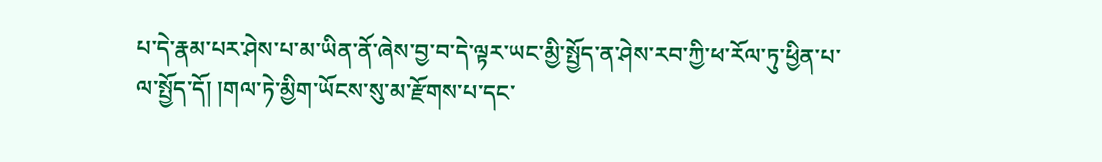པ་དེ་རྣམ་པར་ཤེས་པ་མ་ཡིན་ནོ་ཞེས་བྱ་བ་དེ་ལྟར་ཡང་མྱི་སྤྱོད་ན་ཤེས་རབ་ཀྱི་ཕ་རོལ་ཏུ་ཕྱིན་པ་ལ་སྤྱོད་དོ། །གལ་ཏེ་མྱིག་ཡོངས་སུ་མ་རྫོགས་པ་དང་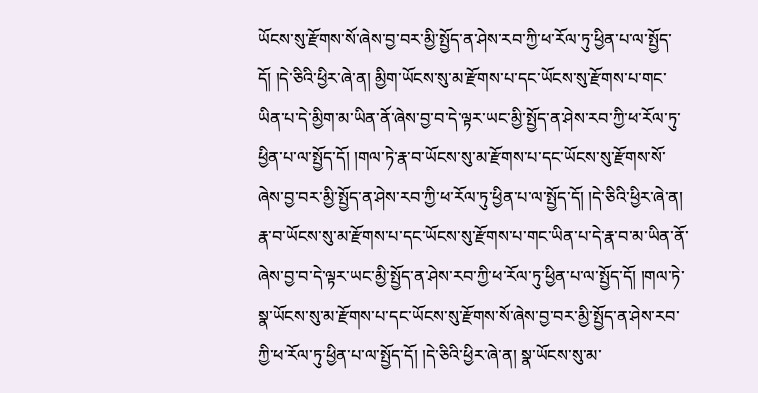ཡོངས་སུ་རྫོགས་སོ་ཞེས་བྱ་བར་མྱི་སྤྱོད་ན་ཤེས་རབ་ཀྱི་ཕ་རོལ་ཏུ་ཕྱིན་པ་ལ་སྤྱོད་དོ། །དེ་ཅིའི་ཕྱིར་ཞེ་ན། མྱིག་ཡོངས་སུ་མ་རྫོགས་པ་དང་ཡོངས་སུ་རྫོགས་པ་གང་ཡིན་པ་དེ་མྱིག་མ་ཡིན་ནོ་ཞེས་བྱ་བ་དེ་ལྟར་ཡང་མྱི་སྤྱོད་ན་ཤེས་རབ་ཀྱི་ཕ་རོལ་ཏུ་ཕྱིན་པ་ལ་སྤྱོད་དོ། །གལ་ཏེ་རྣ་བ་ཡོངས་སུ་མ་རྫོགས་པ་དང་ཡོངས་སུ་རྫོགས་སོ་ཞེས་བྱ་བར་མྱི་སྤྱོད་ན་ཤེས་རབ་ཀྱི་ཕ་རོལ་ཏུ་ཕྱིན་པ་ལ་སྤྱོད་དོ། །དེ་ཅིའི་ཕྱིར་ཞེ་ན། རྣ་བ་ཡོངས་སུ་མ་རྫོགས་པ་དང་ཡོངས་སུ་རྫོགས་པ་གང་ཡིན་པ་དེ་རྣ་བ་མ་ཡིན་ནོ་ཞེས་བྱ་བ་དེ་ལྟར་ཡང་མྱི་སྤྱོད་ན་ཤེས་རབ་ཀྱི་ཕ་རོལ་ཏུ་ཕྱིན་པ་ལ་སྤྱོད་དོ། །གལ་ཏེ་སྣ་ཡོངས་སུ་མ་རྫོགས་པ་དང་ཡོངས་སུ་རྫོགས་སོ་ཞེས་བྱ་བར་མྱི་སྤྱོད་ན་ཤེས་རབ་ཀྱི་ཕ་རོལ་ཏུ་ཕྱིན་པ་ལ་སྤྱོད་དོ། །དེ་ཅིའི་ཕྱིར་ཞེ་ན། སྣ་ཡོངས་སུ་མ་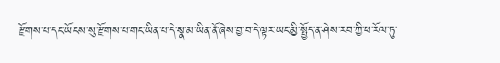རྫོགས་པ་དང་ཡོངས་སུ་རྫོགས་པ་གང་ཡིན་པ་དེ་སྣ་མ་ཡིན་ནོ་ཞེས་བྱ་བ་དེ་ལྟར་ཡང་མྱི་སྤྱོད་ན་ཤེས་རབ་ཀྱི་ཕ་རོལ་ཏུ་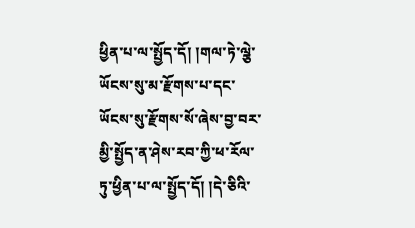ཕྱིན་པ་ལ་སྤྱོད་དོ། །གལ་ཏེ་ལྕེ་ཡོངས་སུ་མ་རྫོགས་པ་དང་ཡོངས་སུ་རྫོགས་སོ་ཞེས་བྱ་བར་མྱི་སྤྱོད་ན་ཤེས་རབ་ཀྱི་ཕ་རོལ་ཏུ་ཕྱིན་པ་ལ་སྤྱོད་དོ། །དེ་ཅིའི་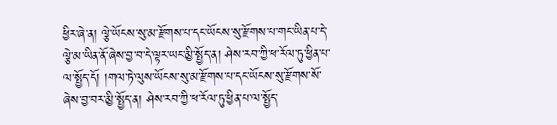ཕྱིར་ཞེ་ན། ལྕེ་ཡོངས་སུ་མ་རྫོགས་པ་དང་ཡོངས་སུ་རྫོགས་པ་གང་ཡིན་པ་དེ་ལྕེ་མ་ཡིན་ནོ་ཞེས་བྱ་བ་དེ་ལྟར་ཡང་མྱི་སྤྱོད་ན། ཤེས་རབ་ཀྱི་ཕ་རོལ་ཏུ་ཕྱིན་པ་ལ་སྤྱོད་དོ། །གལ་ཏེ་ལུས་ཡོངས་སུ་མ་རྫོགས་པ་དང་ཡོངས་སུ་རྫོགས་སོ་ཞེས་བྱ་བར་མྱི་སྤྱོད་ན། ཤེས་རབ་ཀྱི་ཕ་རོལ་ཏུ་ཕྱིན་པ་ལ་སྤྱོད་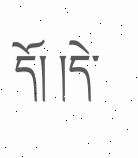དོ། །དེ་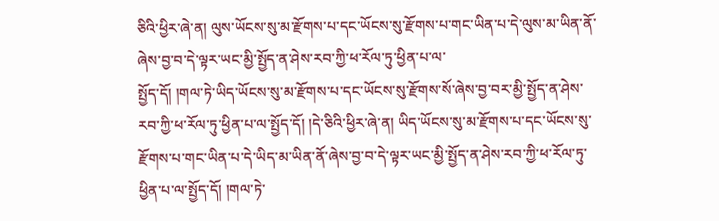ཅིའི་ཕྱིར་ཞེ་ན། ལུས་ཡོངས་སུ་མ་རྫོགས་པ་དང་ཡོངས་སུ་རྫོགས་པ་གང་ཡིན་པ་དེ་ལུས་མ་ཡིན་ནོ་ཞེས་བྱ་བ་དེ་ལྟར་ཡང་མྱི་སྤྱོད་ན་ཤེས་རབ་ཀྱི་ཕ་རོལ་ཏུ་ཕྱིན་པ་ལ་
སྤྱོད་དོ། །གལ་ཏེ་ཡིད་ཡོངས་སུ་མ་རྫོགས་པ་དང་ཡོངས་སུ་རྫོགས་སོ་ཞེས་བྱ་བར་མྱི་སྤྱོད་ན་ཤེས་རབ་ཀྱི་ཕ་རོལ་ཏུ་ཕྱིན་པ་ལ་སྤྱོད་དོ། །དེ་ཅིའི་ཕྱིར་ཞེ་ན། ཡིད་ཡོངས་སུ་མ་རྫོགས་པ་དང་ཡོངས་སུ་རྫོགས་པ་གང་ཡིན་པ་དེ་ཡིད་མ་ཡིན་ནོ་ཞེས་བྱ་བ་དེ་ལྟར་ཡང་མྱི་སྤྱོད་ན་ཤེས་རབ་ཀྱི་ཕ་རོལ་ཏུ་ཕྱིན་པ་ལ་སྤྱོད་དོ། །གལ་ཏེ་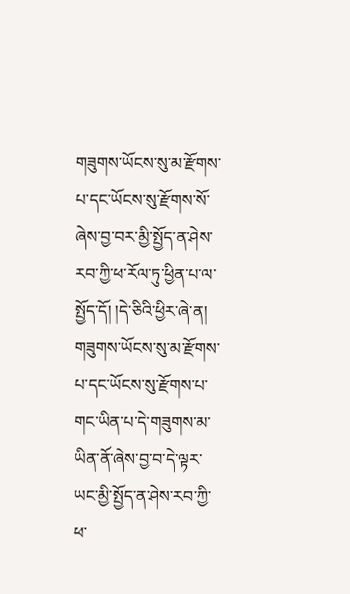གཟུགས་ཡོངས་སུ་མ་རྫོགས་པ་དང་ཡོངས་སུ་རྫོགས་སོ་ཞེས་བྱ་བར་མྱི་སྤྱོད་ན་ཤེས་རབ་ཀྱི་ཕ་རོལ་ཏུ་ཕྱིན་པ་ལ་སྤྱོད་དོ། །དེ་ཅིའི་ཕྱིར་ཞེ་ན། གཟུགས་ཡོངས་སུ་མ་རྫོགས་པ་དང་ཡོངས་སུ་རྫོགས་པ་གང་ཡིན་པ་དེ་གཟུགས་མ་ཡིན་ནོ་ཞེས་བྱ་བ་དེ་ལྟར་ཡང་མྱི་སྤྱོད་ན་ཤེས་རབ་ཀྱི་ཕ་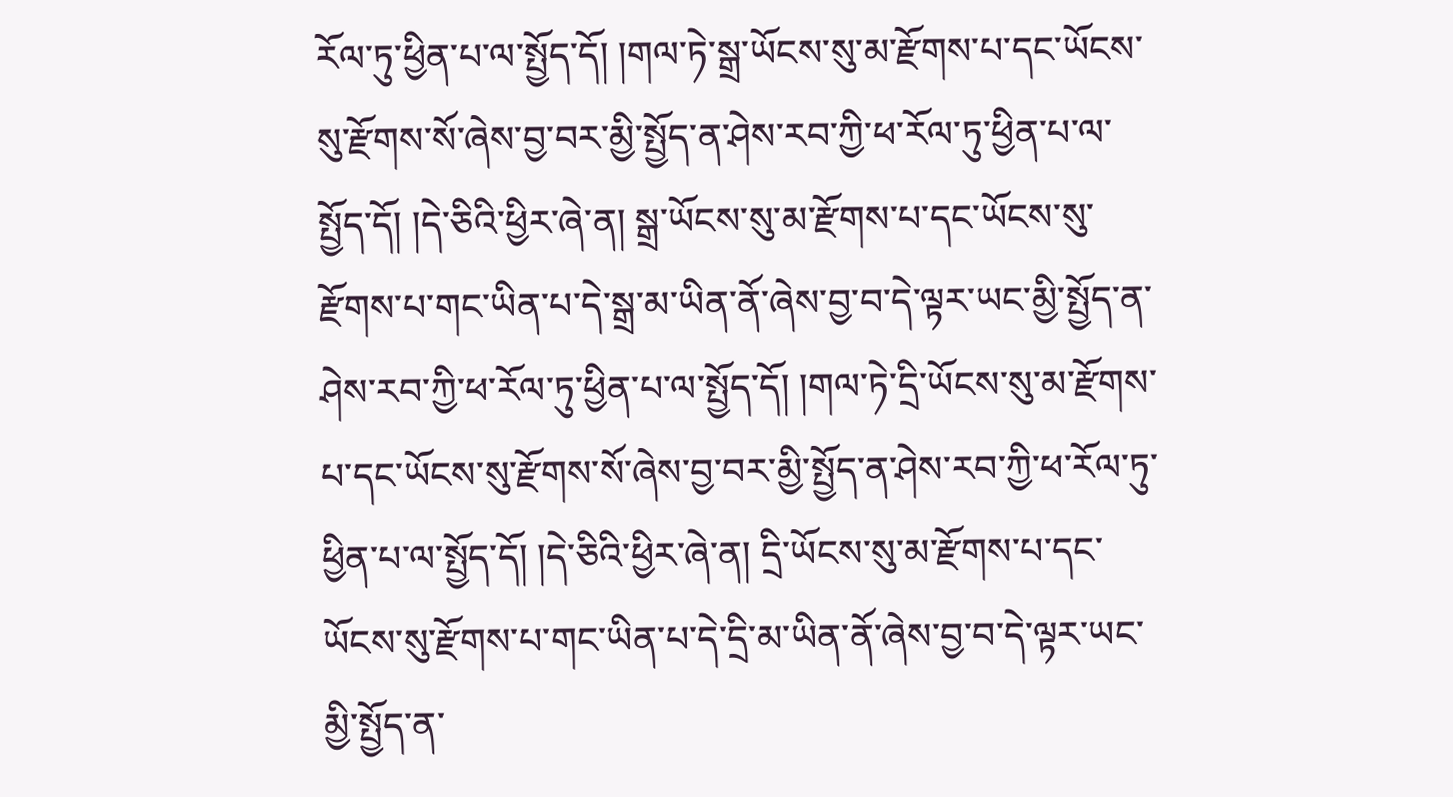རོལ་ཏུ་ཕྱིན་པ་ལ་སྤྱོད་དོ། །གལ་ཏེ་སྒྲ་ཡོངས་སུ་མ་རྫོགས་པ་དང་ཡོངས་སུ་རྫོགས་སོ་ཞེས་བྱ་བར་མྱི་སྤྱོད་ན་ཤེས་རབ་ཀྱི་ཕ་རོལ་ཏུ་ཕྱིན་པ་ལ་སྤྱོད་དོ། །དེ་ཅིའི་ཕྱིར་ཞེ་ན། སྒྲ་ཡོངས་སུ་མ་རྫོགས་པ་དང་ཡོངས་སུ་རྫོགས་པ་གང་ཡིན་པ་དེ་སྒྲ་མ་ཡིན་ནོ་ཞེས་བྱ་བ་དེ་ལྟར་ཡང་མྱི་སྤྱོད་ན་ཤེས་རབ་ཀྱི་ཕ་རོལ་ཏུ་ཕྱིན་པ་ལ་སྤྱོད་དོ། །གལ་ཏེ་དྲི་ཡོངས་སུ་མ་རྫོགས་པ་དང་ཡོངས་སུ་རྫོགས་སོ་ཞེས་བྱ་བར་མྱི་སྤྱོད་ན་ཤེས་རབ་ཀྱི་ཕ་རོལ་ཏུ་ཕྱིན་པ་ལ་སྤྱོད་དོ། །དེ་ཅིའི་ཕྱིར་ཞེ་ན། དྲི་ཡོངས་སུ་མ་རྫོགས་པ་དང་ཡོངས་སུ་རྫོགས་པ་གང་ཡིན་པ་དེ་དྲི་མ་ཡིན་ནོ་ཞེས་བྱ་བ་དེ་ལྟར་ཡང་མྱི་སྤྱོད་ན་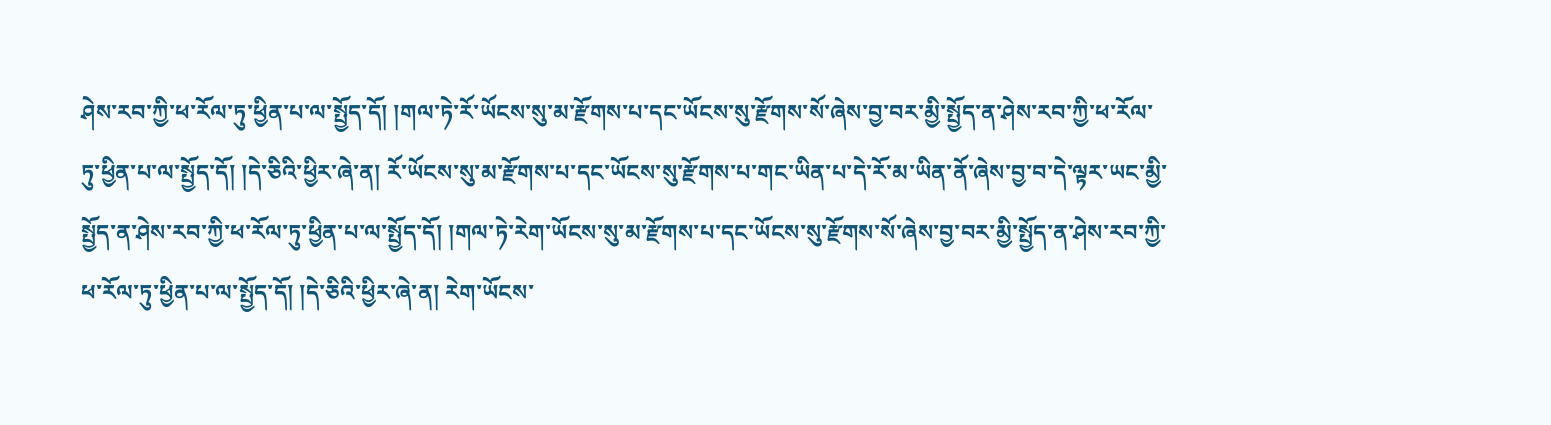ཤེས་རབ་ཀྱི་ཕ་རོལ་ཏུ་ཕྱིན་པ་ལ་སྤྱོད་དོ། །གལ་ཏེ་རོ་ཡོངས་སུ་མ་རྫོགས་པ་དང་ཡོངས་སུ་རྫོགས་སོ་ཞེས་བྱ་བར་མྱི་སྤྱོད་ན་ཤེས་རབ་ཀྱི་ཕ་རོལ་ཏུ་ཕྱིན་པ་ལ་སྤྱོད་དོ། །དེ་ཅིའི་ཕྱིར་ཞེ་ན། རོ་ཡོངས་སུ་མ་རྫོགས་པ་དང་ཡོངས་སུ་རྫོགས་པ་གང་ཡིན་པ་དེ་རོ་མ་ཡིན་ནོ་ཞེས་བྱ་བ་དེ་ལྟར་ཡང་མྱི་སྤྱོད་ན་ཤེས་རབ་ཀྱི་ཕ་རོལ་ཏུ་ཕྱིན་པ་ལ་སྤྱོད་དོ། །གལ་ཏེ་རེག་ཡོངས་སུ་མ་རྫོགས་པ་དང་ཡོངས་སུ་རྫོགས་སོ་ཞེས་བྱ་བར་མྱི་སྤྱོད་ན་ཤེས་རབ་ཀྱི་ཕ་རོལ་ཏུ་ཕྱིན་པ་ལ་སྤྱོད་དོ། །དེ་ཅིའི་ཕྱིར་ཞེ་ན། རེག་ཡོངས་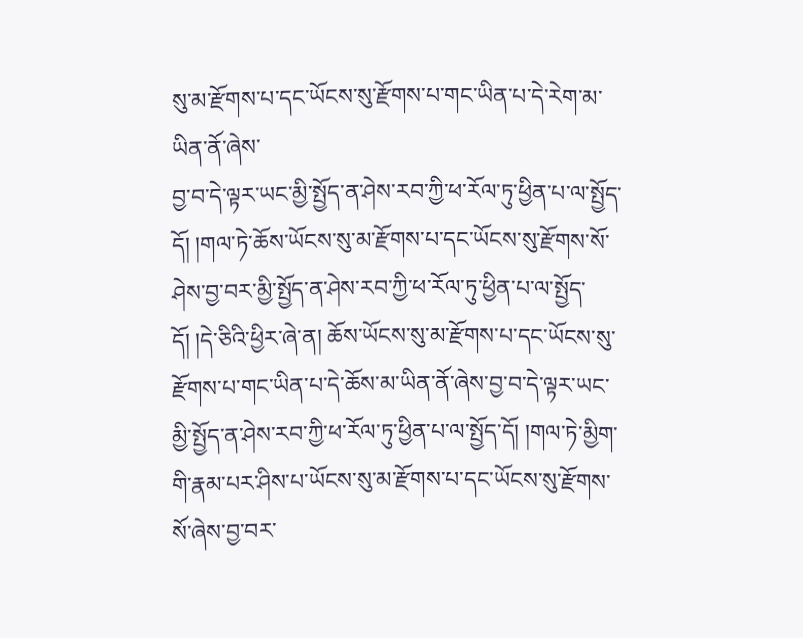སུ་མ་རྫོགས་པ་དང་ཡོངས་སུ་རྫོགས་པ་གང་ཡིན་པ་དེ་རེག་མ་ཡིན་ནོ་ཞེས་
བྱ་བ་དེ་ལྟར་ཡང་མྱི་སྤྱོད་ན་ཤེས་རབ་ཀྱི་ཕ་རོལ་ཏུ་ཕྱིན་པ་ལ་སྤྱོད་དོ། །གལ་ཏེ་ཆོས་ཡོངས་སུ་མ་རྫོགས་པ་དང་ཡོངས་སུ་རྫོགས་སོ་ཤེས་བྱ་བར་མྱི་སྤྱོད་ན་ཤེས་རབ་ཀྱི་ཕ་རོལ་ཏུ་ཕྱིན་པ་ལ་སྤྱོད་དོ། །དེ་ཅིའི་ཕྱིར་ཞེ་ན། ཆོས་ཡོངས་སུ་མ་རྫོགས་པ་དང་ཡོངས་སུ་རྫོགས་པ་གང་ཡིན་པ་དེ་ཆོས་མ་ཡིན་ནོ་ཞེས་བྱ་བ་དེ་ལྟར་ཡང་མྱི་སྤྱོད་ན་ཤེས་རབ་ཀྱི་ཕ་རོལ་ཏུ་ཕྱིན་པ་ལ་སྤྱོད་དོ། །གལ་ཏེ་མྱིག་གི་རྣམ་པར་ཤིས་པ་ཡོངས་སུ་མ་རྫོགས་པ་དང་ཡོངས་སུ་རྫོགས་སོ་ཞེས་བྱ་བར་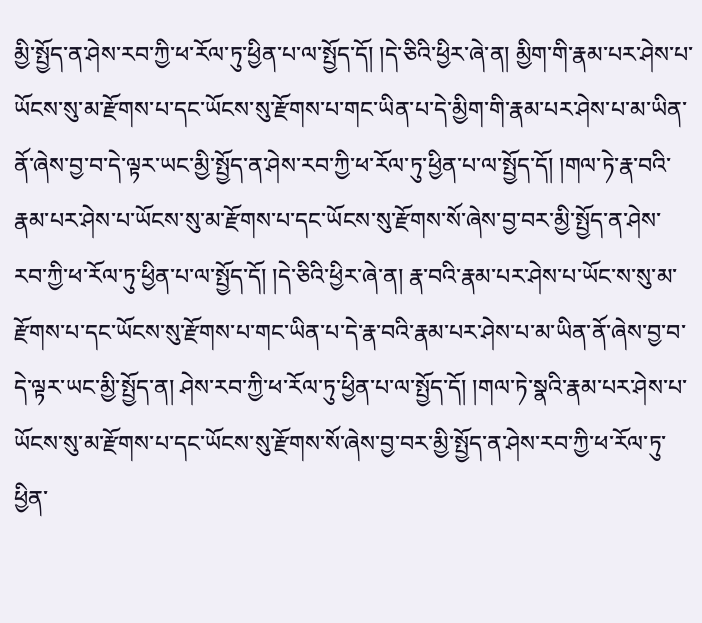མྱི་སྤྱོད་ན་ཤེས་རབ་ཀྱི་ཕ་རོལ་ཏུ་ཕྱིན་པ་ལ་སྤྱོད་དོ། །དེ་ཅིའི་ཕྱིར་ཞེ་ན། མྱིག་གི་རྣམ་པར་ཤེས་པ་ཡོངས་སུ་མ་རྫོགས་པ་དང་ཡོངས་སུ་རྫོགས་པ་གང་ཡིན་པ་དེ་མྱིག་གི་རྣམ་པར་ཤེས་པ་མ་ཡིན་ནོ་ཞེས་བྱ་བ་དེ་ལྟར་ཡང་མྱི་སྤྱོད་ན་ཤེས་རབ་ཀྱི་ཕ་རོལ་ཏུ་ཕྱིན་པ་ལ་སྤྱོད་དོ། །གལ་ཏེ་རྣ་བའི་རྣམ་པར་ཤེས་པ་ཡོངས་སུ་མ་རྫོགས་པ་དང་ཡོངས་སུ་རྫོགས་སོ་ཞེས་བྱ་བར་མྱི་སྤྱོད་ན་ཤེས་རབ་ཀྱི་ཕ་རོལ་ཏུ་ཕྱིན་པ་ལ་སྤྱོད་དོ། །དེ་ཅིའི་ཕྱིར་ཞེ་ན། རྣ་བའི་རྣམ་པར་ཤེས་པ་ཡོང་ས་སུ་མ་རྫོགས་པ་དང་ཡོངས་སུ་རྫོགས་པ་གང་ཡིན་པ་དེ་རྣ་བའི་རྣམ་པར་ཤེས་པ་མ་ཡིན་ནོ་ཞེས་བྱ་བ་དེ་ལྟར་ཡང་མྱི་སྤྱོད་ན། ཤེས་རབ་ཀྱི་ཕ་རོལ་ཏུ་ཕྱིན་པ་ལ་སྤྱོད་དོ། །གལ་ཏེ་སྣའི་རྣམ་པར་ཤེས་པ་ཡོངས་སུ་མ་རྫོགས་པ་དང་ཡོངས་སུ་རྫོགས་སོ་ཞེས་བྱ་བར་མྱི་སྤྱོད་ན་ཤེས་རབ་ཀྱི་ཕ་རོལ་ཏུ་ཕྱིན་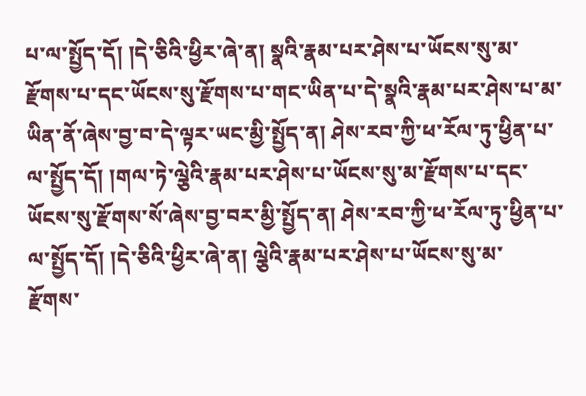པ་ལ་སྤྱོད་དོ། །དེ་ཅིའི་ཕྱིར་ཞེ་ན། སྣའི་རྣམ་པར་ཤེས་པ་ཡོངས་སུ་མ་རྫོགས་པ་དང་ཡོངས་སུ་རྫོགས་པ་གང་ཡིན་པ་དེ་སྣའི་རྣམ་པར་ཤེས་པ་མ་ཡིན་ནོ་ཞེས་བྱ་བ་དེ་ལྟར་ཡང་མྱི་སྤྱོད་ན། ཤེས་རབ་ཀྱི་ཕ་རོལ་ཏུ་ཕྱིན་པ་ལ་སྤྱོད་དོ། །གལ་ཏེ་ལྕེའི་རྣམ་པར་ཤེས་པ་ཡོངས་སུ་མ་རྫོགས་པ་དང་ཡོངས་སུ་རྫོགས་སོ་ཞེས་བྱ་བར་མྱི་སྤྱོད་ན། ཤེས་རབ་ཀྱི་ཕ་རོལ་ཏུ་ཕྱིན་པ་ལ་སྤྱོད་དོ། །དེ་ཅིའི་ཕྱིར་ཞེ་ན། ལྕེའི་རྣམ་པར་ཤེས་པ་ཡོངས་སུ་མ་
རྫོགས་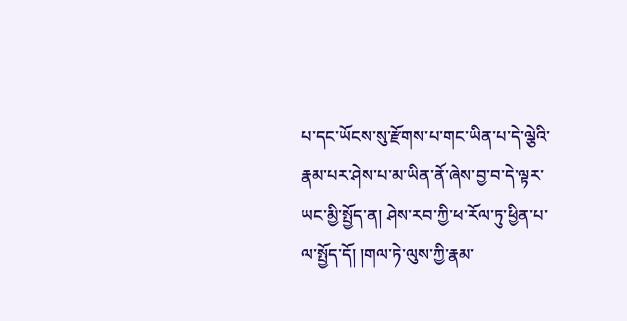པ་དང་ཡོངས་སུ་རྫོགས་པ་གང་ཡིན་པ་དེ་ལྕེའི་རྣམ་པར་ཤེས་པ་མ་ཡིན་ནོ་ཞེས་བྱ་བ་དེ་ལྟར་ཡང་མྱི་སྤྱོད་ན། ཤེས་རབ་ཀྱི་ཕ་རོལ་ཏུ་ཕྱིན་པ་ལ་སྤྱོད་དོ། །གལ་ཏེ་ལུས་ཀྱི་རྣམ་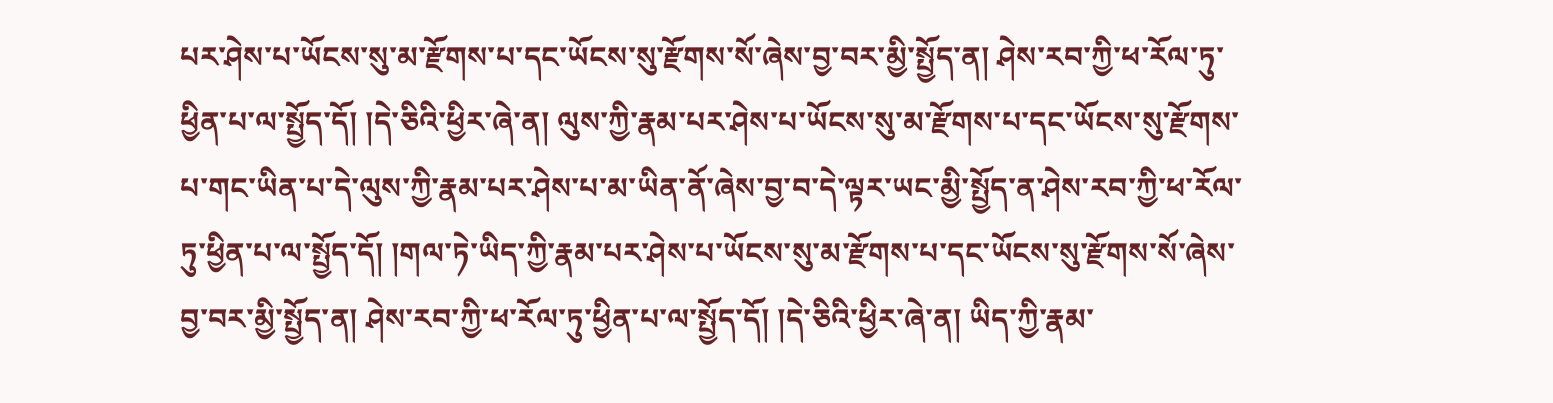པར་ཤེས་པ་ཡོངས་སུ་མ་རྫོགས་པ་དང་ཡོངས་སུ་རྫོགས་སོ་ཞེས་བྱ་བར་མྱི་སྤྱོད་ན། ཤེས་རབ་ཀྱི་ཕ་རོལ་ཏུ་ཕྱིན་པ་ལ་སྤྱོད་དོ། །དེ་ཅིའི་ཕྱིར་ཞེ་ན། ལུས་ཀྱི་རྣམ་པར་ཤེས་པ་ཡོངས་སུ་མ་རྫོགས་པ་དང་ཡོངས་སུ་རྫོགས་པ་གང་ཡིན་པ་དེ་ལུས་ཀྱི་རྣམ་པར་ཤེས་པ་མ་ཡིན་ནོ་ཞེས་བྱ་བ་དེ་ལྟར་ཡང་མྱི་སྤྱོད་ན་ཤེས་རབ་ཀྱི་ཕ་རོལ་ཏུ་ཕྱིན་པ་ལ་སྤྱོད་དོ། །གལ་ཏེ་ཡིད་ཀྱི་རྣམ་པར་ཤེས་པ་ཡོངས་སུ་མ་རྫོགས་པ་དང་ཡོངས་སུ་རྫོགས་སོ་ཞེས་བྱ་བར་མྱི་སྤྱོད་ན། ཤེས་རབ་ཀྱི་ཕ་རོལ་ཏུ་ཕྱིན་པ་ལ་སྤྱོད་དོ། །དེ་ཅིའི་ཕྱིར་ཞེ་ན། ཡིད་ཀྱི་རྣམ་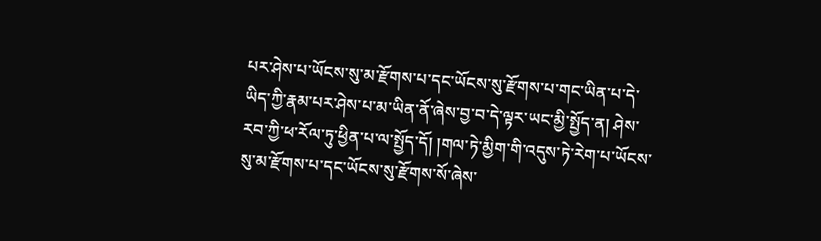པར་ཤེས་པ་ཡོངས་སུ་མ་རྫོགས་པ་དང་ཡོངས་སུ་རྫོགས་པ་གང་ཡིན་པ་དེ་ཡིད་ཀྱི་རྣམ་པར་ཤེས་པ་མ་ཡིན་ནོ་ཞེས་བྱ་བ་དེ་ལྟར་ཡང་མྱི་སྤྱོད་ན། ཤེས་རབ་ཀྱི་ཕ་རོལ་ཏུ་ཕྱིན་པ་ལ་སྤྱོད་དོ། །གལ་ཏེ་མྱིག་གི་འདུས་ཏེ་རེག་པ་ཡོངས་སུ་མ་རྫོགས་པ་དང་ཡོངས་སུ་རྫོགས་སོ་ཞེས་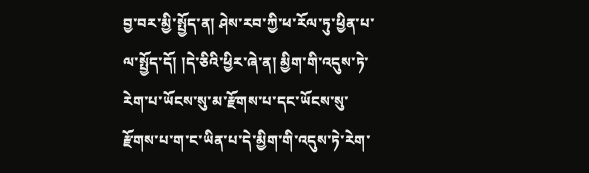བྱ་བར་མྱི་སྤྱོད་ན། ཤེས་རབ་ཀྱི་ཕ་རོལ་ཏུ་ཕྱིན་པ་ལ་སྤྱོད་དོ། །དེ་ཅིའི་ཕྱིར་ཞེ་ན། མྱིག་གི་འདུས་ཏེ་རེག་པ་ཡོངས་སུ་མ་རྫོགས་པ་དང་ཡོངས་སུ་རྫོགས་པ་ག་ང་ཡིན་པ་དེ་མྱིག་གི་འདུས་ཏེ་རེག་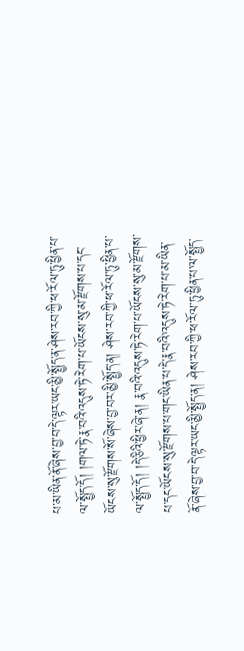པ་མ་ཡིན་ནོ་ཞེས་བྱ་བ་དེ་ལྟར་ཡང་མྱི་སྤྱོད་ན་ཤེས་རབ་ཀྱི་ཕ་རོལ་ཏུ་ཕྱིན་པ་ལ་སྤྱོད་དོ། །གལ་ཏེ་རྣ་བའི་འདུས་ཏེ་རེག་པ་ཡོངས་སུ་མ་རྫོགས་པ་དང་ཡོངས་སུ་རྫོགས་སོ་ཞེས་བྱ་བར་མྱི་སྤྱོད་ན། ཤེས་རབ་ཀྱི་ཕ་རོལ་ཏུ་ཕྱིན་པ་ལ་སྤྱོད་དོ། །དེ་ཅིའི་ཕྱིར་ཞེ་ན། རྣ་བའི་འདུས་ཏེ་རེག་པ་ཡོངས་སུ་མ་རྫོགས་པ་དང་ཡོངས་སུ་རྫོགས་པ་གང་ཡིན་པ་དེ་རྣ་བའི་འདུས་ཏེ་རེག་པ་མ་ཡིན་ནོ་ཞེས་བྱ་བ་དེ་ལྟར་ཡང་མྱི་སྤྱོད་ན། ཤེས་རབ་ཀྱི་ཕ་རོལ་ཏུ་ཕྱིན་པ་ལ་སྤྱོད་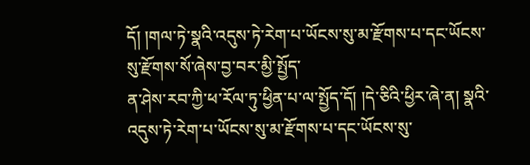དོ། །གལ་ཏེ་སྣའི་འདུས་ཏེ་རེག་པ་ཡོངས་སུ་མ་རྫོགས་པ་དང་ཡོངས་སུ་རྫོགས་སོ་ཞེས་བྱ་བར་མྱི་སྤྱོད་
ན་ཤེས་རབ་ཀྱི་ཕ་རོལ་ཏུ་ཕྱིན་པ་ལ་སྤྱོད་དོ། །དེ་ཅིའི་ཕྱིར་ཞེ་ན། སྣའི་འདུས་ཏེ་རེག་པ་ཡོངས་སུ་མ་རྫོགས་པ་དང་ཡོངས་སུ་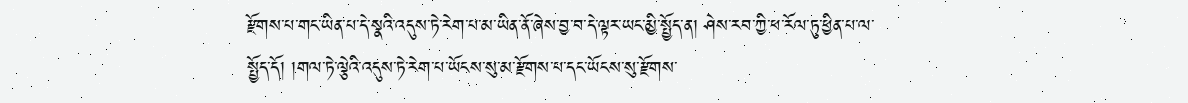རྫོགས་པ་གང་ཡིན་པ་དེ་སྣའི་འདུས་ཏེ་རེག་པ་མ་ཡིན་ནོ་ཞེས་བྱ་བ་དེ་ལྟར་ཡང་མྱི་སྤྱོད་ན། ཤེས་རབ་ཀྱི་ཕ་རོལ་ཏུ་ཕྱིན་པ་ལ་སྤྱོད་དོ། །གལ་ཏེ་ལྕེའི་འདུས་ཏེ་རེག་པ་ཡོངས་སུ་མ་རྫོགས་པ་དང་ཡོངས་སུ་རྫོགས་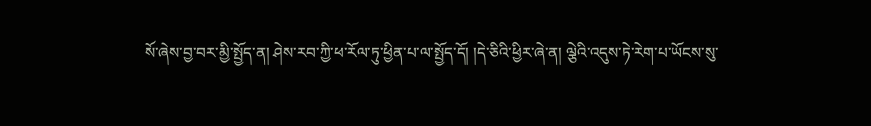སོ་ཞེས་བྱ་བར་མྱི་སྤྱོད་ན། ཤེས་རབ་ཀྱི་ཕ་རོལ་ཏུ་ཕྱིན་པ་ལ་སྤྱོད་དོ། །དེ་ཅིའི་ཕྱིར་ཞེ་ན། ལྕེའི་འདུས་ཏེ་རེག་པ་ཡོངས་སུ་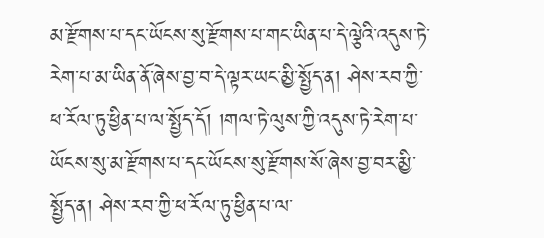མ་རྫོགས་པ་དང་ཡོངས་སུ་རྫོགས་པ་གང་ཡིན་པ་དེ་ལྕེའི་འདུས་ཏེ་རེག་པ་མ་ཡིན་ནོ་ཞེས་བྱ་བ་དེ་ལྟར་ཡང་མྱི་སྤྱོད་ན། ཤེས་རབ་ཀྱི་ཕ་རོལ་ཏུ་ཕྱིན་པ་ལ་སྤྱོད་དོ། །གལ་ཏེ་ལུས་ཀྱི་འདུས་ཏེ་རེག་པ་ཡོངས་སུ་མ་རྫོགས་པ་དང་ཡོངས་སུ་རྫོགས་སོ་ཞེས་བྱ་བར་མྱི་སྤྱོད་ན། ཤེས་རབ་ཀྱི་ཕ་རོལ་ཏུ་ཕྱིན་པ་ལ་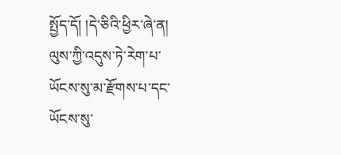སྤྱོད་དོ། །དེ་ཅིའི་ཕྱིར་ཞེ་ན། ལུས་ཀྱི་འདུས་ཏེ་རེག་པ་ཡོངས་སུ་མ་རྫོགས་པ་དང་ཡོངས་སུ་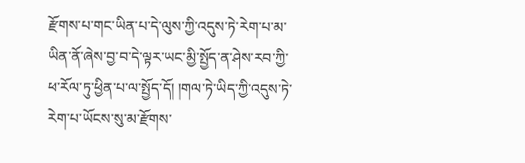རྫོགས་པ་གང་ཡིན་པ་དེ་ལུས་ཀྱི་འདུས་ཏེ་རེག་པ་མ་ཡིན་ནོ་ཞེས་བྱ་བ་དེ་ལྟར་ཡང་མྱི་སྤྱོད་ན་ཤེས་རབ་ཀྱི་ཕ་རོལ་ཏུ་ཕྱིན་པ་ལ་སྤྱོད་དོ། །གལ་ཏེ་ཡིད་ཀྱི་འདུས་ཏེ་རེག་པ་ཡོངས་སུ་མ་རྫོགས་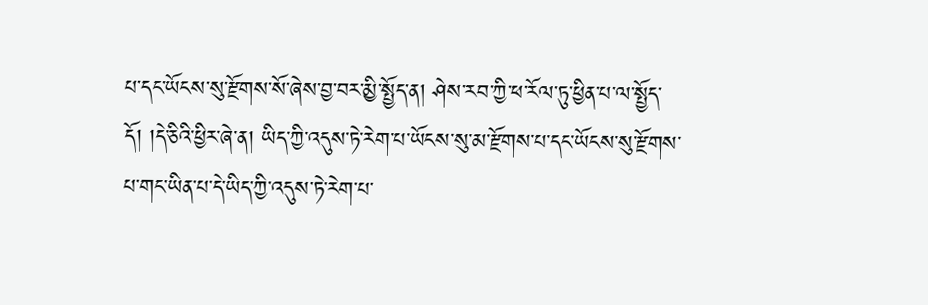པ་དང་ཡོངས་སུ་རྫོགས་སོ་ཞེས་བྱ་བར་མྱི་སྤྱོད་ན། ཤེས་རབ་ཀྱི་ཕ་རོལ་ཏུ་ཕྱིན་པ་ལ་སྤྱོད་དོ། །དེ་ཅིའི་ཕྱིར་ཞེ་ན། ཡིད་ཀྱི་འདུས་ཏེ་རེག་པ་ཡོངས་སུ་མ་རྫོགས་པ་དང་ཡོངས་སུ་རྫོགས་པ་གང་ཡིན་པ་དེ་ཡིད་ཀྱི་འདུས་ཏེ་རེག་པ་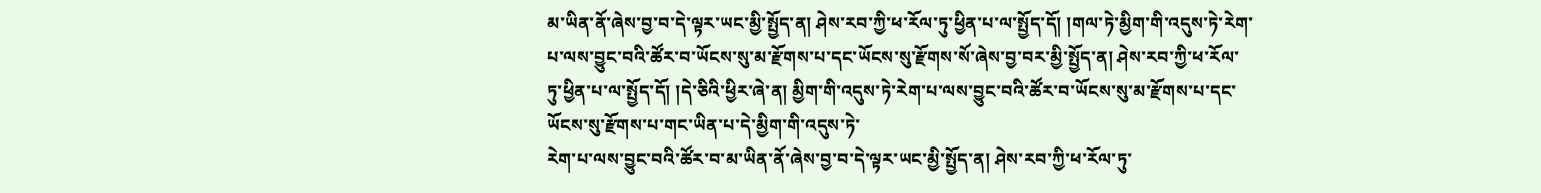མ་ཡིན་ནོ་ཞེས་བྱ་བ་དེ་ལྟར་ཡང་མྱི་སྤྱོད་ན། ཤེས་རབ་ཀྱི་ཕ་རོལ་ཏུ་ཕྱིན་པ་ལ་སྤྱོད་དོ། །གལ་ཏེ་མྱིག་གི་འདུས་ཏེ་རེག་པ་ལས་བྱུང་བའི་ཚོར་བ་ཡོངས་སུ་མ་རྫོགས་པ་དང་ཡོངས་སུ་རྫོགས་སོ་ཞེས་བྱ་བར་མྱི་སྤྱོད་ན། ཤེས་རབ་ཀྱི་ཕ་རོལ་ཏུ་ཕྱིན་པ་ལ་སྤྱོད་དོ། །དེ་ཅིའི་ཕྱིར་ཞེ་ན། མྱིག་གི་འདུས་ཏེ་རེག་པ་ལས་བྱུང་བའི་ཚོར་བ་ཡོངས་སུ་མ་རྫོགས་པ་དང་ཡོངས་སུ་རྫོགས་པ་གང་ཡིན་པ་དེ་མྱིག་གི་འདུས་ཏེ་
རེག་པ་ལས་བྱུང་བའི་ཚོར་བ་མ་ཡིན་ནོ་ཞེས་བྱ་བ་དེ་ལྟར་ཡང་མྱི་སྤྱོད་ན། ཤེས་རབ་ཀྱི་ཕ་རོལ་ཏུ་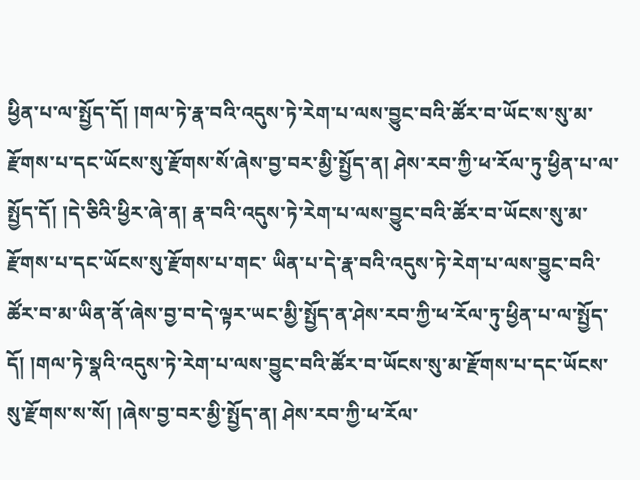ཕྱིན་པ་ལ་སྤྱོད་དོ། །གལ་ཏེ་རྣ་བའི་འདུས་ཏེ་རེག་པ་ལས་བྱུང་བའི་ཚོར་བ་ཡོང་ས་སུ་མ་རྫོགས་པ་དང་ཡོངས་སུ་རྫོགས་སོ་ཞེས་བྱ་བར་མྱི་སྤྱོད་ན། ཤེས་རབ་ཀྱི་ཕ་རོལ་ཏུ་ཕྱིན་པ་ལ་སྤྱོད་དོ། །དེ་ཅིའི་ཕྱིར་ཞེ་ན། རྣ་བའི་འདུས་ཏེ་རེག་པ་ལས་བྱུང་བའི་ཚོར་བ་ཡོངས་སུ་མ་རྫོགས་པ་དང་ཡོངས་སུ་རྫོགས་པ་གང་ ཡིན་པ་དེ་རྣ་བའི་འདུས་ཏེ་རེག་པ་ལས་བྱུང་བའི་ཚོར་བ་མ་ཡིན་ནོ་ཞེས་བྱ་བ་དེ་ལྟར་ཡང་མྱི་སྤྱོད་ན་ཤེས་རབ་ཀྱི་ཕ་རོལ་ཏུ་ཕྱིན་པ་ལ་སྤྱོད་དོ། །གལ་ཏེ་སྣའི་འདུས་ཏེ་རེག་པ་ལས་བྱུང་བའི་ཚོར་བ་ཡོངས་སུ་མ་རྫོགས་པ་དང་ཡོངས་སུ་རྫོགས་ས་སོ། །ཞེས་བྱ་བར་མྱི་སྤྱོད་ན། ཤེས་རབ་ཀྱི་ཕ་རོལ་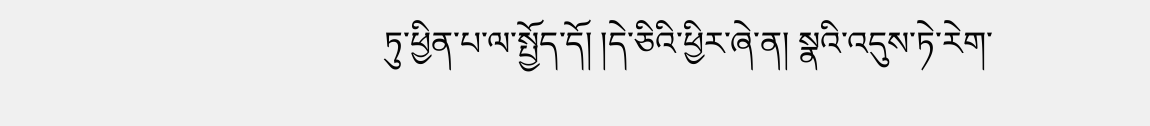ཏུ་ཕྱིན་པ་ལ་སྤྱོད་དོ། །དེ་ཅིའི་ཕྱིར་ཞེ་ན། སྣའི་འདུས་ཏེ་རེག་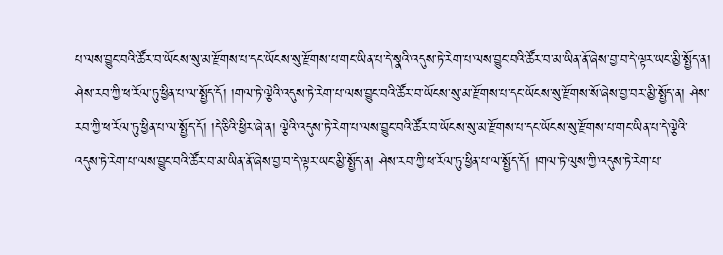པ་ལས་བྱུང་བའི་ཚོར་བ་ཡོངས་སུ་མ་རྫོགས་པ་དང་ཡོངས་སུ་རྫོགས་པ་གང་ཡིན་པ་དེ་སྣའི་འདུས་ཏེ་རེག་པ་ལས་བྱུང་བའི་ཚོར་བ་མ་ཡིན་ནོ་ཞེས་བྱ་བ་དེ་ལྟར་ཡང་མྱི་སྤྱོད་ན། ཤེས་རབ་ཀྱི་ཕ་རོལ་ཏུ་ཕྱིན་པ་ལ་སྤྱོད་དོ། །གལ་ཏེ་ལྕེའི་འདུས་ཏེ་རེག་པ་ལས་བྱུང་བའི་ཚོར་བ་ཡོངས་སུ་མ་རྫོགས་པ་དང་ཡོངས་སུ་རྫོགས་སོ་ཞེས་བྱ་བར་མྱི་སྤྱོད་ན། ཤེས་རབ་ཀྱི་ཕ་རོལ་ཏུ་ཕྱིན་པ་ལ་སྤྱོད་དོ། །དེ་ཅིའི་ཕྱིར་ཞེ་ན། ལྕེའི་འདུས་ཏེ་རེག་པ་ལས་བྱུང་བའི་ཚོར་བ་ཡོངས་སུ་མ་རྫོགས་པ་དང་ཡོངས་སུ་རྫོགས་པ་གང་ཡིན་པ་དེ་ལྕེའི་འདུས་ཏེ་རེག་པ་ལས་བྱུང་བའི་ཚོར་བ་མ་ཡིན་ནོ་ཞེས་བྱ་བ་དེ་ལྟར་ཡང་མྱི་སྤྱོད་ན། ཤེས་རབ་ཀྱི་ཕ་རོལ་ཏུ་ཕྱིན་པ་ལ་སྤྱོད་དོ། །གལ་ཏེ་ལུས་ཀྱི་འདུས་ཏེ་རེག་པ་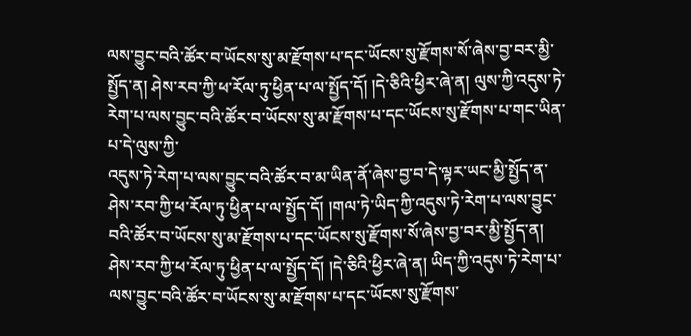ལས་བྱུང་བའི་ཚོར་བ་ཡོངས་སུ་མ་རྫོགས་པ་དང་ཡོངས་སུ་རྫོགས་སོ་ཞེས་བྱ་བར་མྱི་སྤྱོད་ན། ཤེས་རབ་ཀྱི་ཕ་རོལ་ཏུ་ཕྱིན་པ་ལ་སྤྱོད་དོ། །དེ་ཅིའི་ཕྱིར་ཞེ་ན། ལུས་ཀྱི་འདུས་ཏེ་རེག་པ་ལས་བྱུང་བའི་ཚོར་བ་ཡོངས་སུ་མ་རྫོགས་པ་དང་ཡོངས་སུ་རྫོགས་པ་གང་ཡིན་པ་དེ་ལུས་ཀྱི་
འདུས་ཏེ་རེག་པ་ལས་བྱུང་བའི་ཚོར་བ་མ་ཡིན་ནོ་ཞེས་བྱ་བ་དེ་ལྟར་ཡང་མྱི་སྤྱོད་ན་ཤེས་རབ་ཀྱི་ཕ་རོལ་ཏུ་ཕྱིན་པ་ལ་སྤྱོད་དོ། །གལ་ཏེ་ཡིད་ཀྱི་འདུས་ཏེ་རེག་པ་ལས་བྱུང་བའི་ཚོར་བ་ཡོངས་སུ་མ་རྫོགས་པ་དང་ཡོངས་སུ་རྫོགས་སོ་ཞེས་བྱ་བར་མྱི་སྤྱོད་ན། ཤེས་རབ་ཀྱི་ཕ་རོལ་ཏུ་ཕྱིན་པ་ལ་སྤྱོད་དོ། །དེ་ཅིའི་ཕྱིར་ཞེ་ན། ཡིད་ཀྱི་འདུས་ཏེ་རེག་པ་ལས་བྱུང་བའི་ཚོར་བ་ཡོངས་སུ་མ་རྫོགས་པ་དང་ཡོངས་སུ་རྫོགས་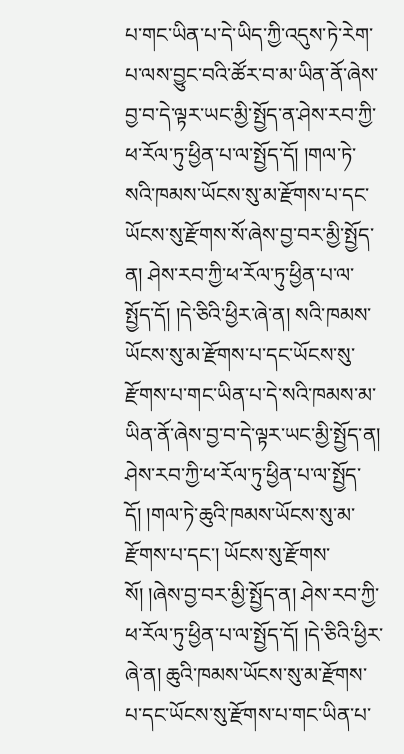པ་གང་ཡིན་པ་དེ་ཡིད་ཀྱི་འདུས་ཏེ་རེག་པ་ལས་བྱུང་བའི་ཚོར་བ་མ་ཡིན་ནོ་ཞེས་བྱ་བ་དེ་ལྟར་ཡང་མྱི་སྤྱོད་ན་ཤེས་རབ་ཀྱི་ཕ་རོལ་ཏུ་ཕྱིན་པ་ལ་སྤྱོད་དོ། །གལ་ཏེ་སའི་ཁམས་ཡོངས་སུ་མ་རྫོགས་པ་དང་ཡོངས་སུ་རྫོགས་སོ་ཞེས་བྱ་བར་མྱི་སྤྱོད་ན། ཤེས་རབ་ཀྱི་ཕ་རོལ་ཏུ་ཕྱིན་པ་ལ་སྤྱོད་དོ། །དེ་ཅིའི་ཕྱིར་ཞེ་ན། སའི་ཁམས་ཡོངས་སུ་མ་རྫོགས་པ་དང་ཡོངས་སུ་རྫོགས་པ་གང་ཡིན་པ་དེ་སའི་ཁམས་མ་ཡིན་ནོ་ཞེས་བྱ་བ་དེ་ལྟར་ཡང་མྱི་སྤྱོད་ན། ཤེས་རབ་ཀྱི་ཕ་རོལ་ཏུ་ཕྱིན་པ་ལ་སྤྱོད་དོ། །གལ་ཏེ་ཆུའི་ཁམས་ཡོངས་སུ་མ་རྫོགས་པ་དང་། ཡོངས་སུ་རྫོགས་སོ། །ཞེས་བྱ་བར་མྱི་སྤྱོད་ན། ཤེས་རབ་ཀྱི་ཕ་རོལ་ཏུ་ཕྱིན་པ་ལ་སྤྱོད་དོ། །དེ་ཅིའི་ཕྱིར་ཞེ་ན། ཆུའི་ཁམས་ཡོངས་སུ་མ་རྫོགས་པ་དང་ཡོངས་སུ་རྫོགས་པ་གང་ཡིན་པ་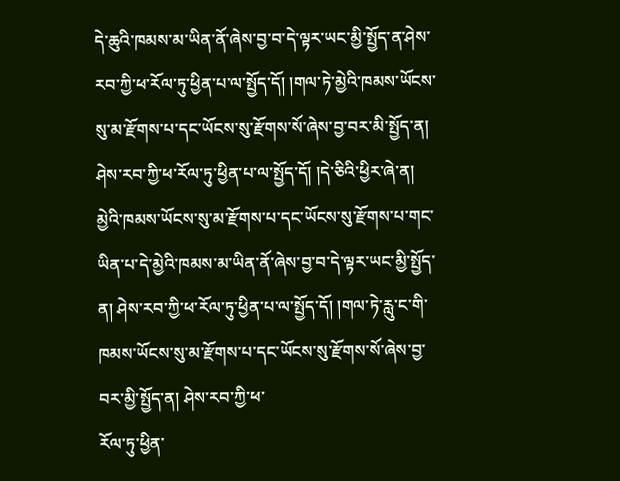དེ་ཆུའི་ཁམས་མ་ཡིན་ནོ་ཞེས་བྱ་བ་དེ་ལྟར་ཡང་མྱི་སྤྱོད་ན་ཤེས་རབ་ཀྱི་ཕ་རོལ་ཏུ་ཕྱིན་པ་ལ་སྤྱོད་དོ། །གལ་ཏེ་མྱེའི་ཁམས་ཡོངས་སུ་མ་རྫོགས་པ་དང་ཡོངས་སུ་རྫོགས་སོ་ཞེས་བྱ་བར་མི་སྤྱོད་ན། ཤེས་རབ་ཀྱི་ཕ་རོལ་ཏུ་ཕྱིན་པ་ལ་སྤྱོད་དོ། །དེ་ཅིའི་ཕྱིར་ཞེ་ན། མྱེའི་ཁམས་ཡོངས་སུ་མ་རྫོགས་པ་དང་ཡོངས་སུ་རྫོགས་པ་གང་ཡིན་པ་དེ་མྱེའི་ཁམས་མ་ཡིན་ནོ་ཞེས་བྱ་བ་དེ་ལྟར་ཡང་མྱི་སྤྱོད་ན། ཤེས་རབ་ཀྱི་ཕ་རོལ་ཏུ་ཕྱིན་པ་ལ་སྤྱོད་དོ། །གལ་ཏེ་རླུ་ང་གི་ཁམས་ཡོངས་སུ་མ་རྫོགས་པ་དང་ཡོངས་སུ་རྫོགས་སོ་ཞེས་བྱ་བར་མྱི་སྤྱོད་ན། ཤེས་རབ་ཀྱི་ཕ་
རོལ་ཏུ་ཕྱིན་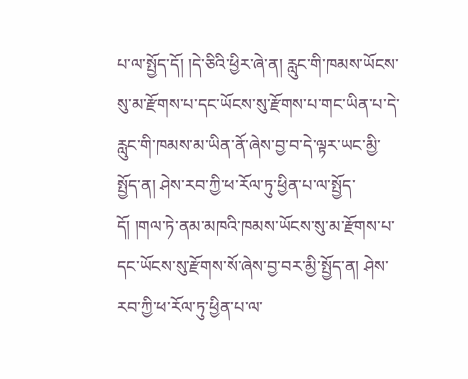པ་ལ་སྤྱོད་དོ། །དེ་ཅིའི་ཕྱིར་ཞེ་ན། རླུང་གི་ཁམས་ཡོངས་སུ་མ་རྫོགས་པ་དང་ཡོངས་སུ་རྫོགས་པ་གང་ཡིན་པ་དེ་རླུང་གི་ཁམས་མ་ཡིན་ནོ་ཞེས་བྱ་བ་དེ་ལྟར་ཡང་མྱི་སྤྱོད་ན། ཤེས་རབ་ཀྱི་ཕ་རོལ་ཏུ་ཕྱིན་པ་ལ་སྤྱོད་དོ། །གལ་ཏེ་ནམ་མཁའི་ཁམས་ཡོངས་སུ་མ་རྫོགས་པ་དང་ཡོངས་སུ་རྫོགས་སོ་ཞེས་བྱ་བར་མྱི་སྤྱོད་ན། ཤེས་རབ་ཀྱི་ཕ་རོལ་ཏུ་ཕྱིན་པ་ལ་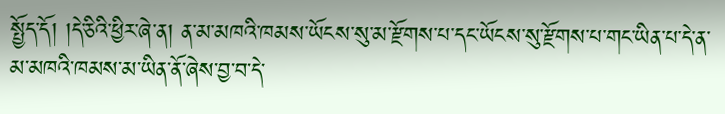སྤྱོད་དོ། །དེ་ཅིའི་ཕྱིར་ཞེ་ན། ན་མ་མཁའི་ཁམས་ཡོངས་སུ་མ་རྫོགས་པ་དང་ཡོངས་སུ་རྫོགས་པ་གང་ཡིན་པ་དེ་ན་མ་མཁའི་ཁམས་མ་ཡིན་ནོ་ཞེས་བྱ་བ་དེ་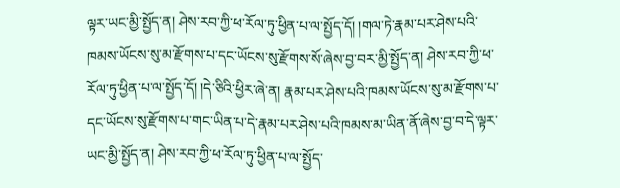ལྟར་ཡང་མྱི་སྤྱོད་ན། ཤེས་རབ་ཀྱི་ཕ་རོལ་ཏུ་ཕྱིན་པ་ལ་སྤྱོད་དོ། །གལ་ཏེ་རྣམ་པར་ཤེས་པའི་ཁམས་ཡོངས་སུ་མ་རྫོགས་པ་དང་ཡོངས་སུ་རྫོགས་སོ་ཞེས་བྱ་བར་མྱི་སྤྱོད་ན། ཤེས་རབ་ཀྱི་ཕ་རོལ་ཏུ་ཕྱིན་པ་ལ་སྤྱོད་དོ། །དེ་ཅིའི་ཕྱིར་ཞེ་ན། རྣམ་པར་ཤེས་པའི་ཁམས་ཡོངས་སུ་མ་རྫོགས་པ་དང་ཡོངས་སུ་རྫོགས་པ་གང་ཡིན་པ་དེ་རྣམ་པར་ཤེས་པའི་ཁམས་མ་ཡིན་ནོ་ཞེས་བྱ་བ་དེ་ལྟར་ཡང་མྱི་སྤྱོད་ན། ཤེས་རབ་ཀྱི་ཕ་རོལ་ཏུ་ཕྱིན་པ་ལ་སྤྱོད་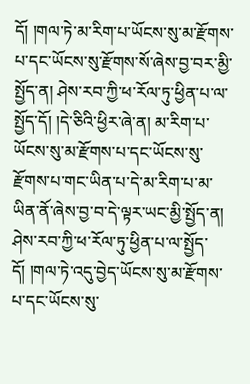དོ། །གལ་ཏེ་མ་རིག་པ་ཡོངས་སུ་མ་རྫོགས་པ་དང་ཡོངས་སུ་རྫོགས་སོ་ཞེས་བྱ་བར་མྱི་སྤྱོད་ན། ཤེས་རབ་ཀྱི་ཕ་རོལ་ཏུ་ཕྱིན་པ་ལ་སྤྱོད་དོ། །དེ་ཅིའི་ཕྱིར་ཞེ་ན། མ་རིག་པ་ཡོངས་སུ་མ་རྫོགས་པ་དང་ཡོངས་སུ་རྫོགས་པ་གང་ཡིན་པ་དེ་མ་རིག་པ་མ་ཡིན་ནོ་ཞེས་བྱ་བ་དེ་ལྟར་ཡང་མྱི་སྤྱོད་ན། ཤེས་རབ་ཀྱི་ཕ་རོལ་ཏུ་ཕྱིན་པ་ལ་སྤྱོད་དོ། །གལ་ཏེ་འདུ་བྱེད་ཡོངས་སུ་མ་རྫོགས་པ་དང་ཡོངས་སུ་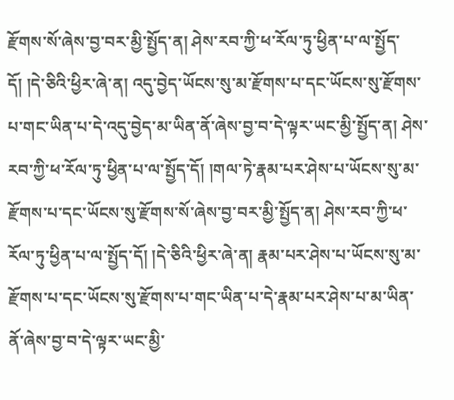རྫོགས་སོ་ཞེས་བྱ་བར་མྱི་སྤྱོད་ན། ཤེས་རབ་ཀྱི་ཕ་རོལ་ཏུ་ཕྱིན་པ་ལ་སྤྱོད་དོ། །དེ་ཅིའི་ཕྱིར་ཞེ་ན། འདུ་བྱེད་ཡོངས་སུ་མ་རྫོགས་པ་དང་ཡོངས་སུ་རྫོགས་པ་གང་ཡིན་པ་དེ་འདུ་བྱེད་མ་ཡིན་ནོ་ཞེས་བྱ་བ་དེ་ལྟར་ཡང་མྱི་སྤྱོད་ན། ཤེས་རབ་ཀྱི་ཕ་རོལ་ཏུ་ཕྱིན་པ་ལ་སྤྱོད་དོ། །གལ་ཏེ་རྣམ་པར་ཤེས་པ་ཡོངས་སུ་མ་
རྫོགས་པ་དང་ཡོངས་སུ་རྫོགས་སོ་ཞེས་བྱ་བར་མྱི་སྤྱོད་ན། ཤེས་རབ་ཀྱི་ཕ་རོལ་ཏུ་ཕྱིན་པ་ལ་སྤྱོད་དོ། །དེ་ཅིའི་ཕྱིར་ཞེ་ན། རྣམ་པར་ཤེས་པ་ཡོངས་སུ་མ་རྫོགས་པ་དང་ཡོངས་སུ་རྫོགས་པ་གང་ཡིན་པ་དེ་རྣམ་པར་ཤེས་པ་མ་ཡིན་ནོ་ཞེས་བྱ་བ་དེ་ལྟར་ཡང་མྱི་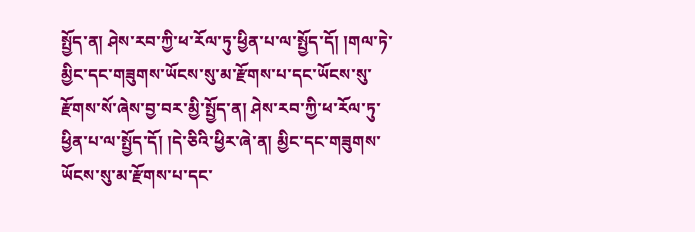སྤྱོད་ན། ཤེས་རབ་ཀྱི་ཕ་རོལ་ཏུ་ཕྱིན་པ་ལ་སྤྱོད་དོ། །གལ་ཏེ་མྱིང་དང་གཟུགས་ཡོངས་སུ་མ་རྫོགས་པ་དང་ཡོངས་སུ་རྫོགས་སོ་ཞེས་བྱ་བར་མྱི་སྤྱོད་ན། ཤེས་རབ་ཀྱི་ཕ་རོལ་ཏུ་ཕྱིན་པ་ལ་སྤྱོད་དོ། །དེ་ཅིའི་ཕྱིར་ཞེ་ན། མྱིང་དང་གཟུགས་ཡོངས་སུ་མ་རྫོགས་པ་དང་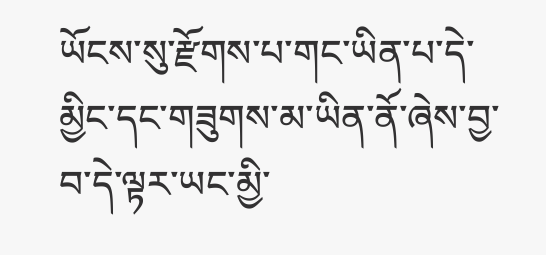ཡོངས་སུ་རྫོགས་པ་གང་ཡིན་པ་དེ་མྱིང་དང་གཟུགས་མ་ཡིན་ནོ་ཞེས་བྱ་བ་དེ་ལྟར་ཡང་མྱི་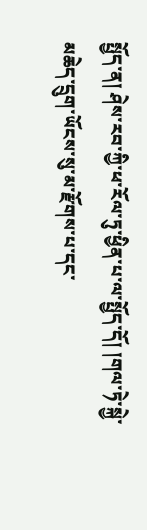སྤྱོད་ན། ཤེས་རབ་ཀྱི་ཕ་རོལ་ཏུ་ཕྱིན་པ་ལ་སྤྱོད་དོ། །གལ་ཏེ་སྐྱེ་མཆེད་དྲུག་ཡོངས་སུ་མ་རྫོགས་པ་དང་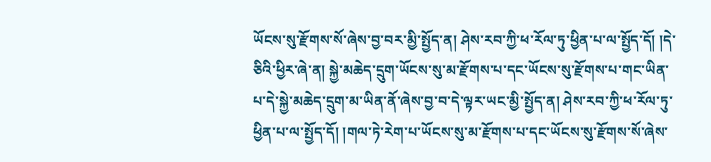ཡོངས་སུ་རྫོགས་སོ་ཞེས་བྱ་བར་མྱི་སྤྱོད་ན། ཤེས་རབ་ཀྱི་ཕ་རོལ་ཏུ་ཕྱིན་པ་ལ་སྤྱོད་དོ། །དེ་ཅིའི་ཕྱིར་ཞེ་ན། སྐྱེ་མཆེད་དྲུག་ཡོངས་སུ་མ་རྫོགས་པ་དང་ཡོངས་སུ་རྫོགས་པ་གང་ཡིན་པ་དེ་སྐྱེ་མཆེད་དྲུག་མ་ཡིན་ནོ་ཞེས་བྱ་བ་དེ་ལྟར་ཡང་མྱི་སྤྱོད་ན། ཤེས་རབ་ཀྱི་ཕ་རོལ་ཏུ་ཕྱིན་པ་ལ་སྤྱོད་དོ། །གལ་ཏེ་རེག་པ་ཡོངས་སུ་མ་རྫོགས་པ་དང་ཡོངས་སུ་རྫོགས་སོ་ཞེས་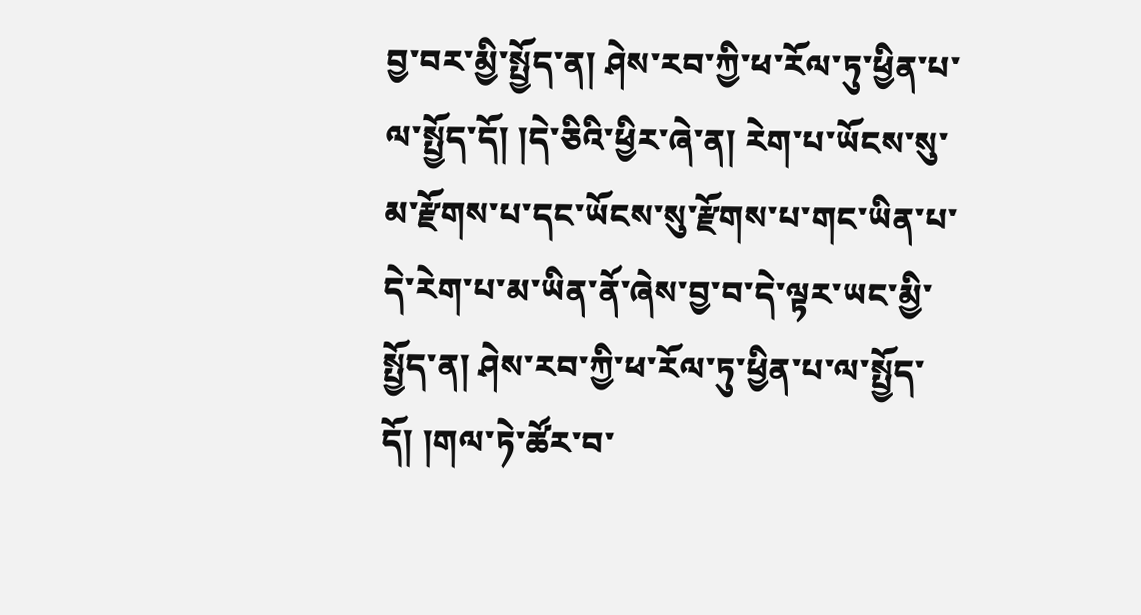བྱ་བར་མྱི་སྤྱོད་ན། ཤེས་རབ་ཀྱི་ཕ་རོལ་ཏུ་ཕྱིན་པ་ལ་སྤྱོད་དོ། །དེ་ཅིའི་ཕྱིར་ཞེ་ན། རེག་པ་ཡོངས་སུ་མ་རྫོགས་པ་དང་ཡོངས་སུ་རྫོགས་པ་གང་ཡིན་པ་དེ་རེག་པ་མ་ཡིན་ནོ་ཞེས་བྱ་བ་དེ་ལྟར་ཡང་མྱི་སྤྱོད་ན། ཤེས་རབ་ཀྱི་ཕ་རོལ་ཏུ་ཕྱིན་པ་ལ་སྤྱོད་དོ། །གལ་ཏེ་ཚོར་བ་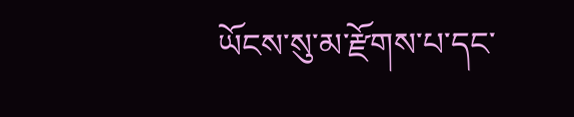ཡོངས་སུ་མ་རྫོགས་པ་དང་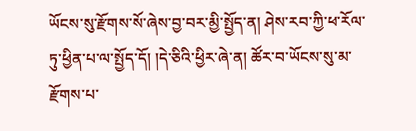ཡོངས་སུ་རྫོགས་སོ་ཞེས་བྱ་བར་མྱི་སྤྱོད་ན། ཤེས་རབ་ཀྱི་ཕ་རོལ་ཏུ་ཕྱིན་པ་ལ་སྤྱོད་དོ། །དེ་ཅིའི་ཕྱིར་ཞེ་ན། ཚོར་བ་ཡོངས་སུ་མ་རྫོགས་པ་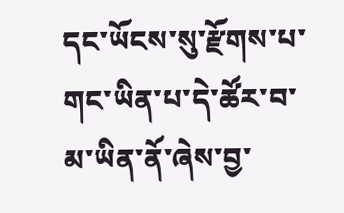དང་ཡོངས་སུ་རྫོགས་པ་གང་ཡིན་པ་དེ་ཚོར་བ་མ་ཡིན་ནོ་ཞེས་བྱ་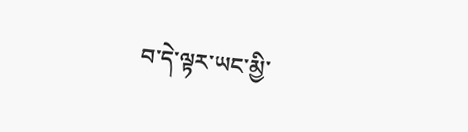བ་དེ་ལྟར་ཡང་མྱི་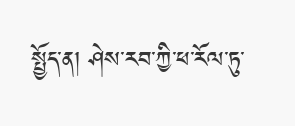སྤྱོད་ན། ཤེས་རབ་ཀྱི་ཕ་རོལ་ཏུ་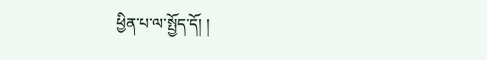ཕྱིན་པ་ལ་སྤྱོད་དོ། །